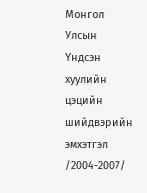Монгол Улсын Үндсэн хуулийн цэцийн шийдвэрийн эмхэтгэл /2004-2007/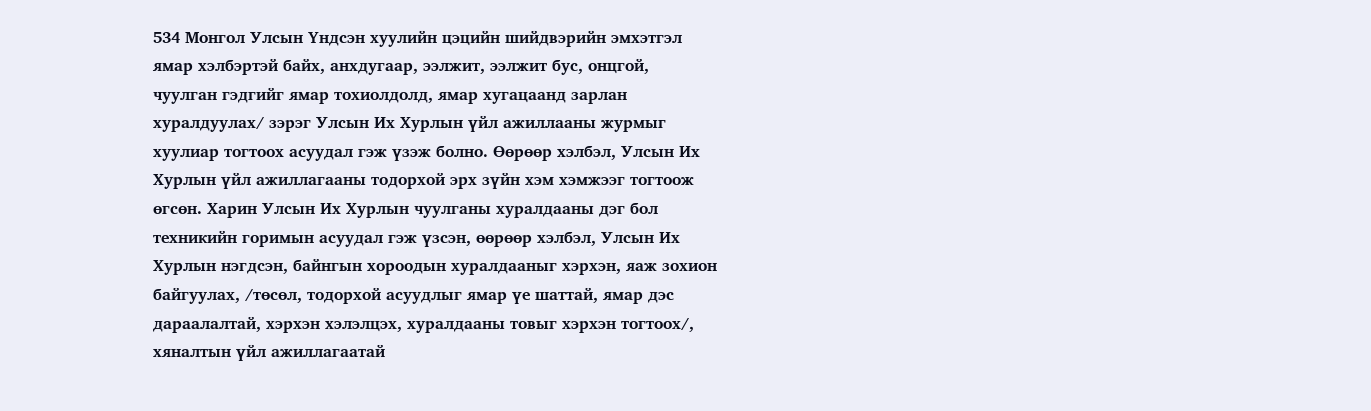534 Монгол Улсын Үндсэн хуулийн цэцийн шийдвэрийн эмхэтгэл ямар хэлбэртэй байх, анхдугаар, ээлжит, ээлжит бус, онцгой, чуулган гэдгийг ямар тохиолдолд, ямар хугацаанд зарлан хуралдуулах/ зэрэг Улсын Их Хурлын үйл ажиллааны журмыг хуулиар тогтоох асуудал гэж үзэж болно. Өөрөөр хэлбэл, Улсын Их Хурлын үйл ажиллагааны тодорхой эрх зүйн хэм хэмжээг тогтоож өгсөн. Харин Улсын Их Хурлын чуулганы хуралдааны дэг бол техникийн горимын асуудал гэж үзсэн, өөрөөр хэлбэл, Улсын Их Хурлын нэгдсэн, байнгын хороодын хуралдааныг хэрхэн, яаж зохион байгуулах, /төсөл, тодорхой асуудлыг ямар үе шаттай, ямар дэс дараалалтай, хэрхэн хэлэлцэх, хуралдааны товыг хэрхэн тогтоох/, хяналтын үйл ажиллагаатай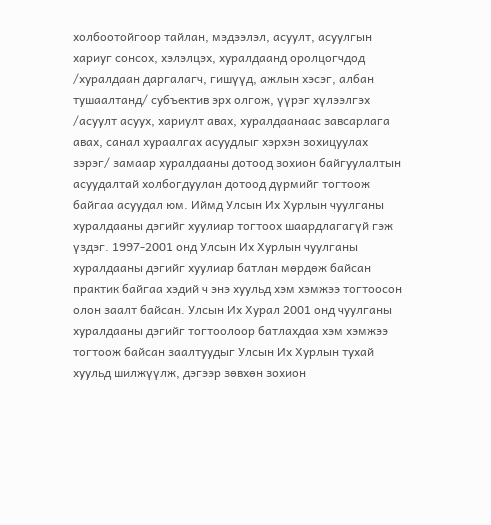холбоотойгоор тайлан, мэдээлэл, асуулт, асуулгын хариуг сонсох, хэлэлцэх, хуралдаанд оролцогчдод /хуралдаан даргалагч, гишүүд, ажлын хэсэг, албан тушаалтанд/ субъектив эрх олгож, үүрэг хүлээлгэх /асуулт асуух, хариулт авах, хуралдаанаас завсарлага авах, санал хураалгах асуудлыг хэрхэн зохицуулах зэрэг/ замаар хуралдааны дотоод зохион байгуулалтын асуудалтай холбогдуулан дотоод дүрмийг тогтоож байгаа асуудал юм. Иймд Улсын Их Хурлын чуулганы хуралдааны дэгийг хуулиар тогтоох шаардлагагүй гэж үздэг. 1997-2001 онд Улсын Их Хурлын чуулганы хуралдааны дэгийг хуулиар батлан мөрдөж байсан практик байгаа хэдий ч энэ хуульд хэм хэмжээ тогтоосон олон заалт байсан. Улсын Их Хурал 2001 онд чуулганы хуралдааны дэгийг тогтоолоор батлахдаа хэм хэмжээ тогтоож байсан заалтуудыг Улсын Их Хурлын тухай хуульд шилжүүлж, дэгээр зөвхөн зохион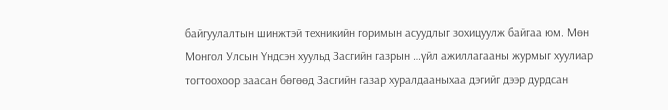байгуулалтын шинжтэй техникийн горимын асуудлыг зохицуулж байгаа юм. Мөн Монгол Улсын Үндсэн хуульд Засгийн газрын …үйл ажиллагааны журмыг хуулиар тогтоохоор заасан бөгөөд Засгийн газар хуралдааныхаа дэгийг дээр дурдсан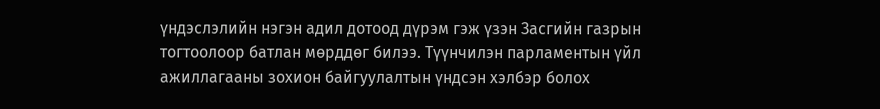үндэслэлийн нэгэн адил дотоод дүрэм гэж үзэн Засгийн газрын тогтоолоор батлан мөрддөг билээ. Түүнчилэн парламентын үйл ажиллагааны зохион байгуулалтын үндсэн хэлбэр болох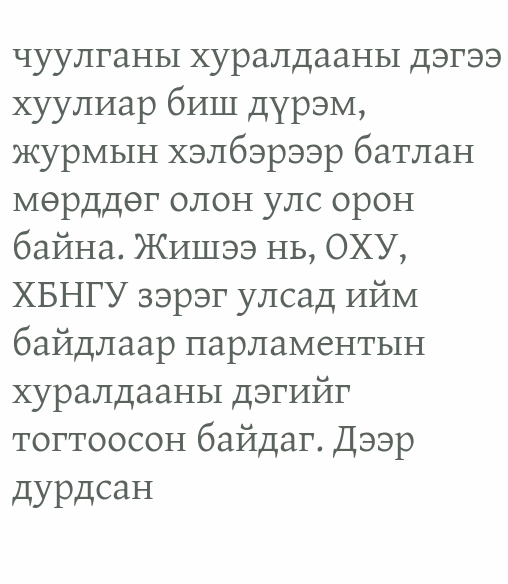чуулганы хуралдааны дэгээ хуулиар биш дүрэм, журмын хэлбэрээр батлан мөрддөг олон улс орон байна. Жишээ нь, ОХУ, ХБНГУ зэрэг улсад ийм байдлаар парламентын хуралдааны дэгийг тогтоосон байдаг. Дээр дурдсан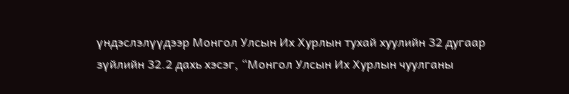үндэслэлүүдээр Монгол Улсын Их Хурлын тухай хуулийн 32 дугаар зүйлийн 32.2 дахь хэсэг, “Монгол Улсын Их Хурлын чуулганы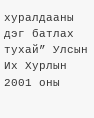хуралдааны дэг батлах тухай” Улсын Их Хурлын 2001 оны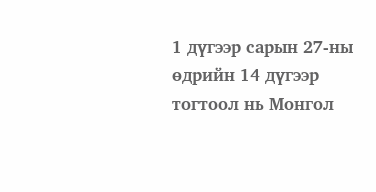1 дүгээр сарын 27-ны өдрийн 14 дүгээр тогтоол нь Монгол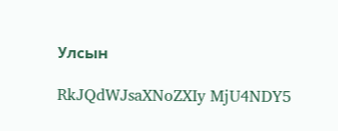Улсын

RkJQdWJsaXNoZXIy MjU4NDY5